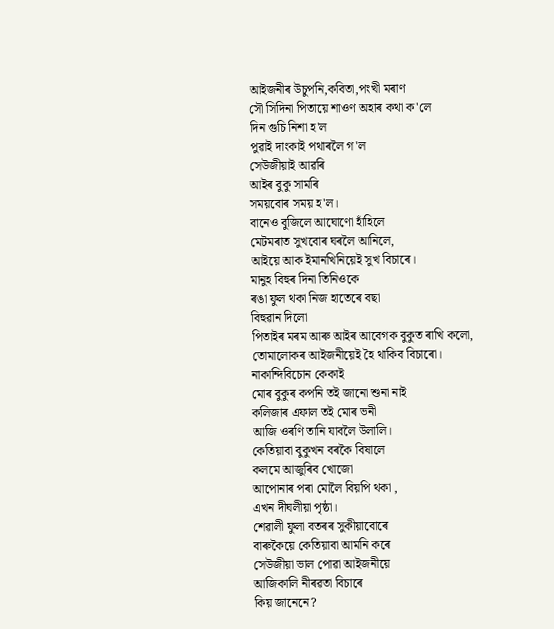আইজনীৰ উচুপনি,কবিতা,পংখী মৰাণ
সৌ সিদিনা পিতায়ে শাওণ অহাৰ কথা ক'লে
দিন গুচি নিশা হ'ল
পুৱাই দাংকাই পথাৰলৈ গ'ল
সেউজীয়াই আৱৰি
আইৰ বুকু সামৰি
সময়বোৰ সময় হ'ল।
বানেও বুজিলে আঘোণো হাঁহিলে
মেটমৰাত সুখবোৰ ঘৰলৈ আনিলে,
আইয়ে আক ইমানখিনিয়েই সুখ বিচাৰে।
মানুহ বিহুৰ দিনা তিনিওকে
ৰঙা ফুল থকা নিজ হাতেৰে বছা
বিহুৱান দিলো
পিতাইৰ মৰম আৰু আইৰ আবেগক বুকুত ৰাখি কলো,
তোমালোকৰ আইজনীয়েই হৈ থাকিব বিচাৰো।
নাকান্দিবিচোন কেকাই
মোৰ বুকুৰ কপনি তই জানো শুনা নাই
কলিজাৰ এফাল তই মোৰ ভনী
আজি ওৰণি তানি যাবলৈ উলালি।
কেতিয়াবা বুকুখন বৰকৈ বিষালে
কলমে আজুৰিব খোজো
আপোনাৰ পৰা মোলৈ বিয়পি থকা ,
এখন দীঘলীয়া পৃষ্ঠা।
শেৱালী ফুলা বতৰৰ সুকীয়াবোৰে
বাৰুকৈয়ে কেতিয়াবা আমনি কৰে
সেউজীয়া ভাল পোৱা আইজনীয়ে
আজিকালি নীৰৱতা বিচাৰে
কিয় জানেনে?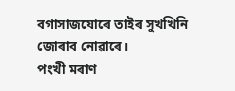বগাসাজযোৰে তাইৰ সুখখিনি জোৰাব নোৱাৰে।
পংখী মৰাণ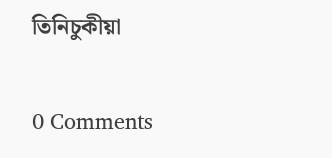তিনিচুকীয়া

0 Comments